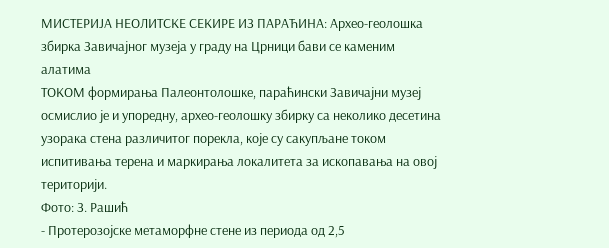МИСТЕРИЈА НЕОЛИТСКЕ СЕКИРЕ ИЗ ПАРАЋИНА: Архео-геолошка збирка Завичајног музеја у граду на Црници бави се каменим алатима
ТОКОМ формирања Палеонтолошке, параћински Завичајни музеј осмислио је и упоредну, архео-геолошку збирку са неколико десетина узорака стена различитог порекла, које су сакупљане током испитивања терена и маркирања локалитета за ископавања на овој територији.
Фото: З. Рашић
- Протерозојске метаморфне стене из периода од 2,5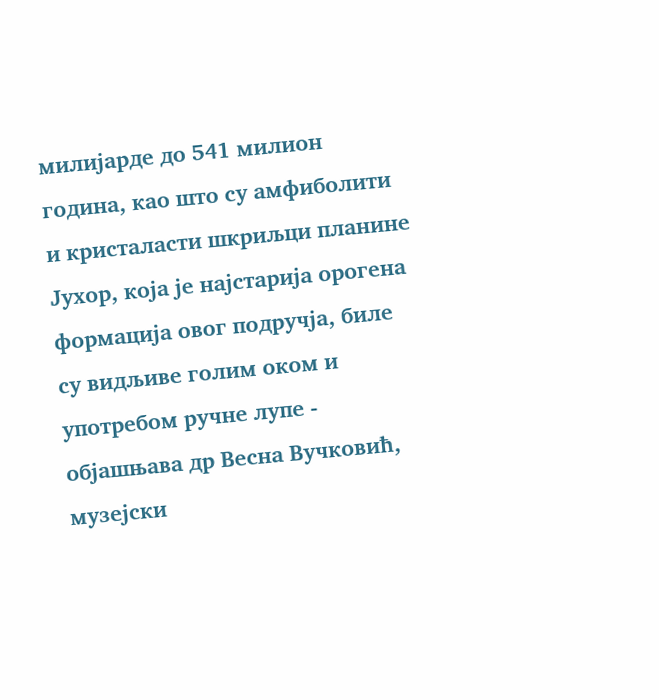милијарде до 541 милион година, као што су амфиболити и кристаласти шкриљци планине Јухор, која је најстарија орогена формација овог подручја, биле су видљиве голим оком и употребом ручне лупе - објашњава др Весна Вучковић, музејски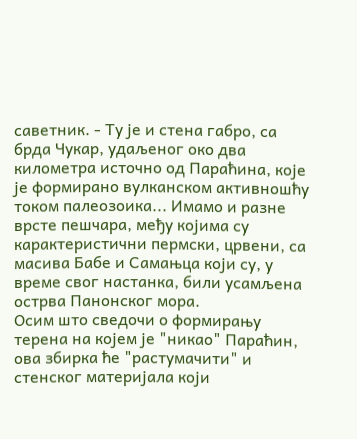саветник. - Ту је и стена габро, са брда Чукар, удаљеног око два километра источно од Параћина, које је формирано вулканском активношћу током палеозоика... Имамо и разне врсте пешчара, међу којима су карактеристични пермски, црвени, са масива Бабе и Самањца који су, у време свог настанка, били усамљена острва Панонског мора.
Осим што сведочи о формирању терена на којем је "никао" Параћин, ова збирка ће "растумачити" и стенског материјала који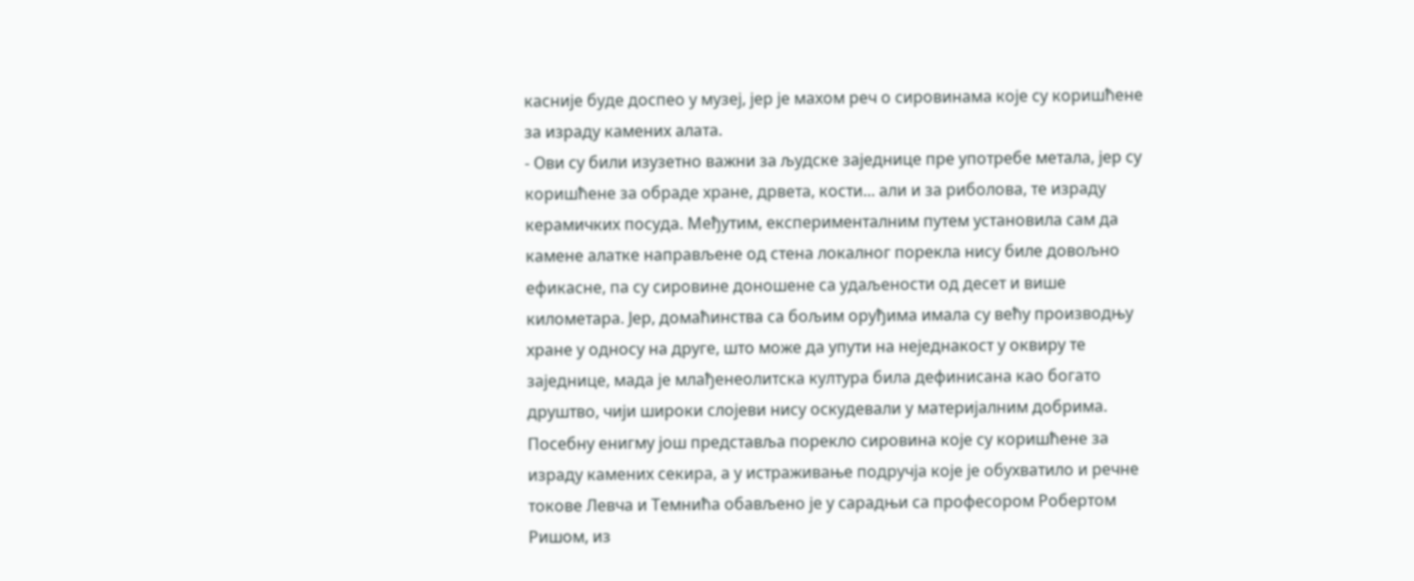касније буде доспео у музеј, јер је махом реч о сировинама које су коришћене за израду камених алата.
- Ови су били изузетно важни за људске заједнице пре употребе метала, јер су коришћене за обраде хране, дрвета, кости... али и за риболова, те израду керамичких посуда. Међутим, експерименталним путем установила сам да камене алатке направљене од стена локалног порекла нису биле довољно ефикасне, па су сировине доношене са удаљености од десет и више километара. Јер, домаћинства са бољим оруђима имала су већу производњу хране у односу на друге, што може да упути на неједнакост у оквиру те заједнице, мада је млађенеолитска култура била дефинисана као богато друштво, чији широки слојеви нису оскудевали у материјалним добрима. Посебну енигму још представља порекло сировина које су коришћене за израду камених секира, а у истраживање подручја које је обухватило и речне токове Левча и Темнића обављено је у сарадњи са професором Робертом Ришом, из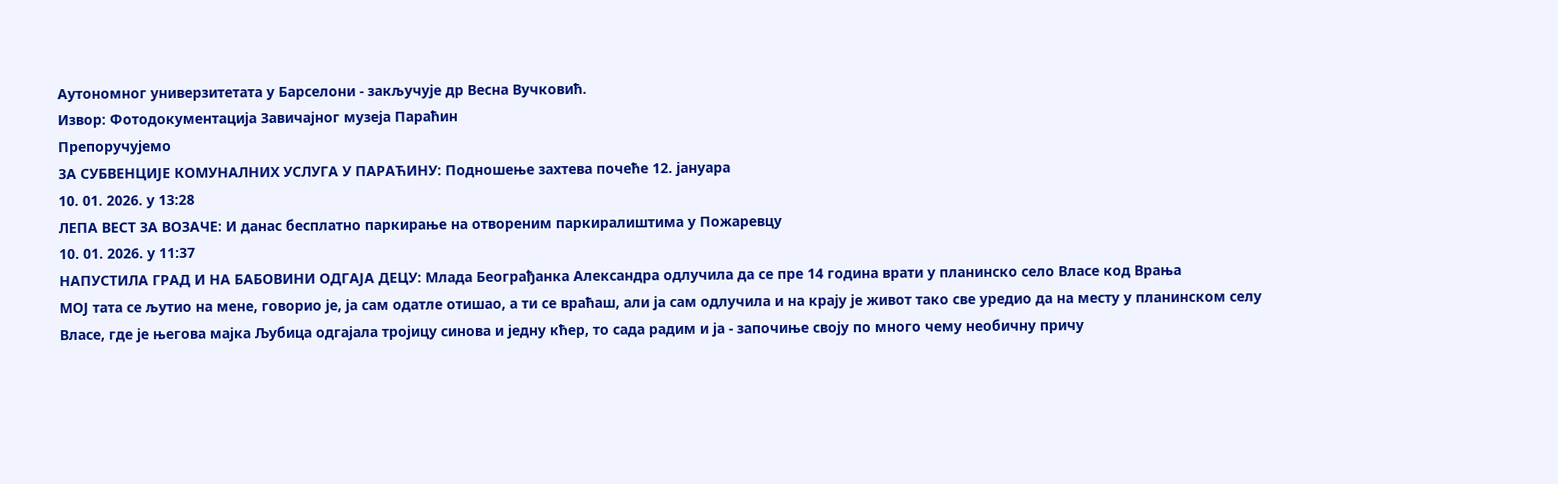Аутономног универзитетата у Барселони - закључује др Весна Вучковић.
Извор: Фотодокументација Завичајног музеја Параћин
Препоручујемо
ЗА СУБВЕНЦИЈЕ КОМУНАЛНИХ УСЛУГА У ПАРАЋИНУ: Подношење захтева почеће 12. јануара
10. 01. 2026. у 13:28
ЛЕПА ВЕСТ ЗА ВОЗАЧЕ: И данас бесплатно паркирање на отвореним паркиралиштима у Пожаревцу
10. 01. 2026. у 11:37
НАПУСТИЛА ГРАД И НА БАБОВИНИ ОДГАЈА ДЕЦУ: Млада Београђанка Александра одлучила да се пре 14 година врати у планинско село Власе код Врања
МОЈ тата се љутио на мене, говорио је, ја сам одатле отишао, а ти се враћаш, али ја сам одлучила и на крају је живот тако све уредио да на месту у планинском селу Власе, где је његова мајка Љубица одгајала тројицу синова и једну кћер, то сада радим и ја - започиње своју по много чему необичну причу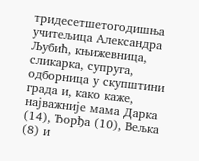тридесетшетогодишња учитељица Александра Љубић, књижевница, сликарка, супруга, одборница у скупштини града и, како каже, најважније мама Дарка (14), Ђорђа (10), Вељка (8) и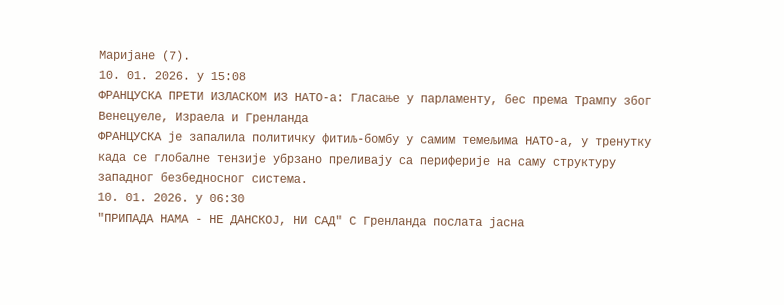Маријане (7).
10. 01. 2026. у 15:08
ФРАНЦУСКА ПРЕТИ ИЗЛАСКОМ ИЗ НАТО-а: Гласање у парламенту, бес према Трампу због Венецуеле, Израела и Гренланда
ФРАНЦУСКА је запалила политичку фитиљ-бомбу у самим темељима НАТО-а, у тренутку када се глобалне тензије убрзано преливају са периферије на саму структуру западног безбедносног система.
10. 01. 2026. у 06:30
"ПРИПАДА НАМА - НЕ ДАНСКОЈ, НИ САД" С Гренланда послата јасна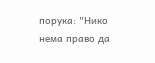порука: "Нико нема право да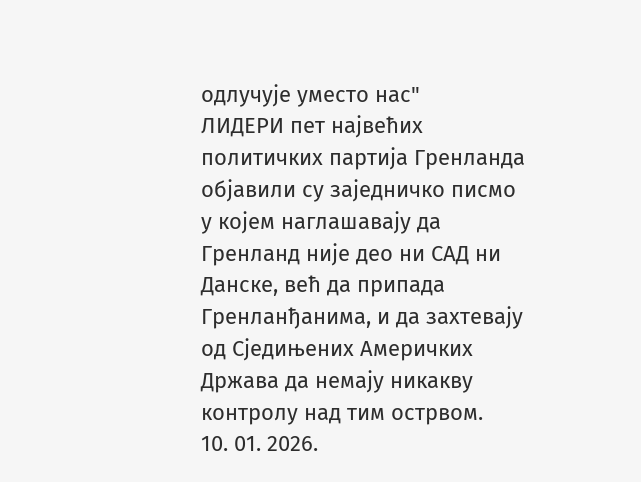одлучује уместо нас"
ЛИДЕРИ пет највећих политичких партија Гренланда објавили су заједничко писмо у којем наглашавају да Гренланд није део ни САД ни Данске, већ да припада Гренланђанима, и да захтевају од Сједињених Америчких Држава да немају никакву контролу над тим острвом.
10. 01. 2026.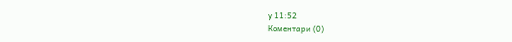у 11:52
Коментари (0)